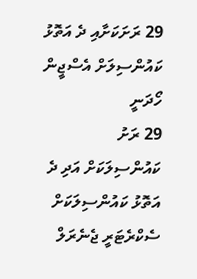29 ރަށަކަށާއި ދެ އަތޮޅު ކައުންސިލަށް އެސްޖީން ހޯދަނީ
29 ރަށު ކައުންސިލަކަށް އަދި ދެ އަތޮޅު ކައުންސިލަކަށް ސެކްރެޓަރީ ޖެނެރަލް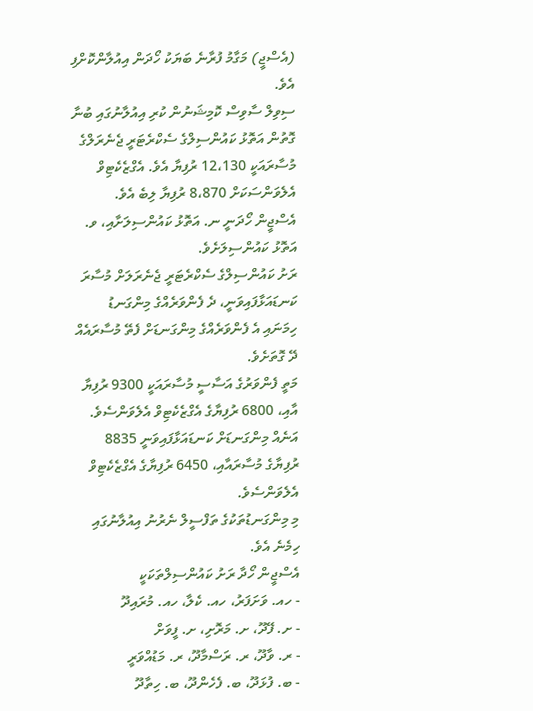(އެސްޖީ) މަގާމު ފުރާނެ ބަޔަކު ހޯދަން އިއުލާންކޮށްފި އެވެ.
ސިވިލް ސާވިސް ކޮމިޝަނުން ކުރި އިއުލާނުގައި ބުނާ ގޮތުން އަތޮޅު ކައުންސިލްގެ ސެކްރެޓަރީ ޖެނެރަލްގެ މުސާރައަކީ 12،130 ރުފިޔާ އެވެ. އެގްޒެކެޓިވް އެލެވަންސަކަށް 8،870 ރުފިޔާ ލިބެ އެވެ.
އެސްޖީން ހޯދަނީ ނ. އަތޮޅު ކައުންސިލަށާއި، ވ. އަތޮޅު ކައުންސިލަށެވެ.
ރަށު ކައުންސިލްގެ ސެކްރެޓަރީ ޖެނެރަލަށް މުސާރަ ކަނޑައަޅާފައިވަނީ، ދެ ފެންވަރެއްގެ މިންގަނޑު ހިމަނައި އެ ފެންވަރެއްގެ މިންގަނޑަށް ފެތޭ މުސާރައެއް ދޭ ގޮތަށެވެ.
މަތީ ފެންވަރުގެ އަސާސީ މުސާރައަކީ 9300 ރުފިޔާ އާއި، 6800 ރުފިޔާގެ އެގްޒެކެޓިވް އެލެވަންސެވެ. އަނެއް މިންގަނޑަށް ކަނޑައަޅާފައިވަނީ 8835 ރުފިޔާގެ މުސާރައާއި، 6450 ރުފިޔާގެ އެގްޒެކެޓިވް އެލެވަންސެވެ.
މި މިންގަނޑުތަކުގެ ތަފްސީލް ނެރުނު އިއުލާނުގައި ހިމެނެ އެވެ.
އެސްޖީން ހޯދާ ރަށު ކައުންސިލްތަކަކީ
- ހއ. ވަށަފަރު، ހއ. ކެލާ، ހއ. މުރައިދޫ
- ށ. ފޭދޫ، ށ. މަރޮށި، ށ. ފީވަށް
- ރ. ވާދޫ، ރ. ރަސްމާދޫ، ރ. މަޑުއްވަރީ
- ބ. ފުޅަދޫ، ބ. ފެހެންދޫ، ބ. ހިތާދޫ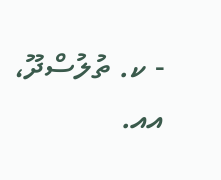- ކ. ތުލުސްދޫ، އއ.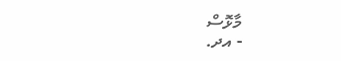މާޅޮސް
- އދ.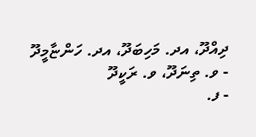ދިއްދޫ، އދ. މަހިބަދޫ، އދ. ހަންޏާމީދޫ
- ވ. ތިނަދޫ، ވ. ރަކީދޫ
- ފ.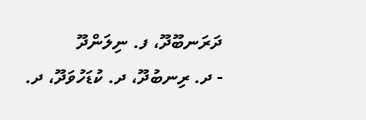ދަރަނބޫދޫ، ފ. ނިލަންދޫ
- ދ. ރިނބުދޫ، ދ. ކުޑަހުވަދޫ، ދ.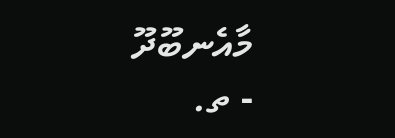މާއެނބޫދޫ
- ތ.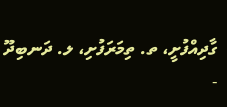ގާދިއްފުށީ، ތ. ތިމަރަފުށި، ލ. ދަނބިދޫ
-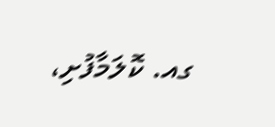ގއ. ކޮލަމާފުށި،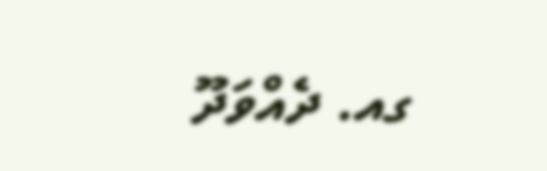ގއ. ދެއްވަދޫ